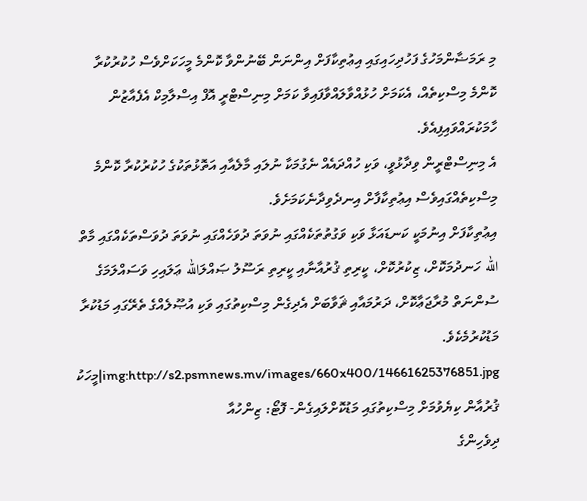މި ރަމަޟާންމަހުގެ ފަހުދިހައިގައި އިޢުތިކާފަށް އިންނަން ބޭނުންވާ ކޮންމެ މީހަކަށްވެސް ހުކުރުކުރާ ކޮންމެ މިސްކިތެއް، އެކަމަށް ހުޅުއްވާލައްވާފައިވާ ކަމަށް މިނިސްޓްރީ އޮފް އިސްލާމިކް އެފެއާޒުން ހާމަކުރައްވައިފިއެވެ.
އެ މިނިސްޓްރީން ވިދާޅުވީ، ވަކި ހުއްދައެއް ނެގުމަކާ ނުލައި މާލެއާއި އަތޮޅުތަކުގެ ހުކުރުކުރާ ކޮންމެ މިސްކިތެއްގައިވެސް އިޢުތިކާފާށް އިނދެވިދާނެކަމަށެވެ.
އިޢުތިކާފަށް އިނުމަކީ ކަނޑައަޅާ ވަކި ވަގުތުތަކެއްގައި ނުވަތަ ދުވަހެއްގައި ނުވަތަ ދުވަސްތަކެއްގައި މާތް الله ހަނދުމަކޮށް، ޒިކުރުކޮށް، ކީރިތި ޤުރުއާނާއި ކީރިތި ރަސޫލު ޞައްލަالله ޢަލައިހި ވަސައްލަމަގެ ސުންނަތް މުރާޖަޢާކޮށް، ދަރުމައާއި ޘަވާބަށް އެދިގެން މިސްކިތުގައި ވަކި އުޞޫލެއްގެ ތެރޭގައި މަޑުކުރާ މަޑުކުރުމެކެވެ.
img:http://s2.psmnews.mv/images/660x400/14661625376851.jpg|މީހަކު ޤުރުއާން ކިޔެވުމަށް މިސްކިތުގައި މަޑުކޮށްލައިގެން- ފޮޓޯ: ޒިންހުއާ
ދިވެހިންގެ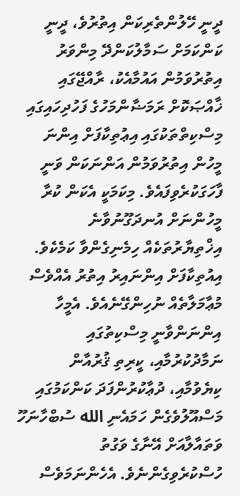ދީނީ ހޭލުންތެރިކަން އިތުރުވެ، ދީނީ ކަންކަމަށް ސަމާލުކަންދޭ މިންވަރު އިތުރުވަމުން އައުމާއެކު، ރާއްޖޭގައި ޚާއްޞަކޮށް ރަމަޟާންމަހުގެ ފަހުދިހައިގައި މިސްކިތްތަކުގައި އިޢުތިކާފަށް އިންނަ މީހުން އިތުރުވަމުން އަންނަކަން ވަނީ ފާހަގަކުރެވިފައެވެ. މިކަމަކީ އެކަން ކުރާ މީހުންނަށް އުނދަގޫނުވާނެ އިޚްތިޔާރުތަކެއް ހިމެނިގެންވާ ކަމެކެވެ.
އިއުތިކާފަށް އިންނައިރު އިތުރު އެއްވެސް މުޢާމަލާތެއް ނުހިންގޭނެއެވެ. އެމީހާ އިންނަންވާނީ މިސްކިތުގައި ނަމާދުކުރުމާއި، ކީރިތި ޤުރުއާން ކިޔެވުމާއި، ދުޢާކުރުންފަދަ ކަންކަމުގައި މަސްއޫލުވެގެން ހަމައެނި الله ސުބްހާނަހޫ ވަތައާލާއަށް އޭނާގެ ވަގުތު ހުސްކުރެވިގެންނެވެ. އެހެންނަމަވެސް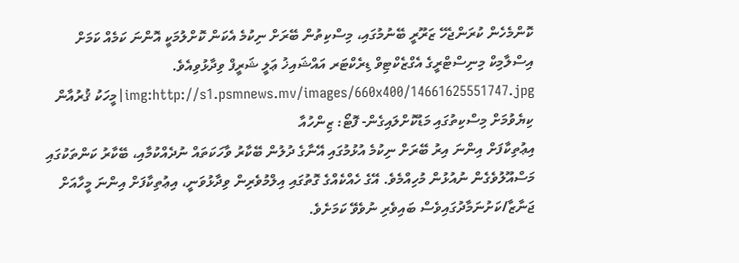ކޮންމެހެން ކުރަންޖެހޭ ޒަރޫރީ ބޭނުމުގައި، މިސްކިތުން ބޭރަށް ނިކުމެ އެކަން ކޮށްލުމަކީ އޮންނަ ކަމެއް ކަމަށް އިސްލާމިކް މިނިސްޓްރީގެ އެގްޒެކްޓިވް ޑިރެކްޓަރ އައްޝައިޚު ޢަލީ ޝަރީފް ވިދާޅުވިއެވެ.
img:http://s1.psmnews.mv/images/660x400/14661625551747.jpg|މީހަކު ޤުރުއާން ކިޔެވުމަށް މިސްކިތުގައި މަޑުކޮށްލައިގެން- ފޮޓޯ: ޒިންހުއާ
އިޢުތިކާފަށް އިންނަ އިރު ބޭރަށް ނިކުމެ އުޅުމުގައި އޭނާގެ ދުލުން ބޭކާރު ވާހަކަތައް ނުދެއްކުމާއި، ބޭކާރު ކަންތަކުގައި މަސްއޫލުވެގެން ނުއުޅުން މުހިއްމެވެ. އޭގެ ހެއްކެއްގެ ގޮތުގައި އިލްމުވެރިން ވިދާޅުވަނީ، އިޢުތިކާފަށް އިންނަ މީހާއަށް ޖަނާޒާ/ކަށުނަމާދުގައިވެސް ބައިވެރި ނުވެވޭ ކަމަށެވެ.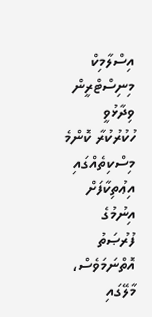އިސްލާމިކް މިނިސްޓްރީން ވިދާޅުވީ ހުކުރުކުރާ ކޮންމެ މިސްކިތެއްގައި އިޢުތިކާފަށް އިނުމުގެ ފުރުޞަތު އޮތްނަމަވެސް، މާލޭގައި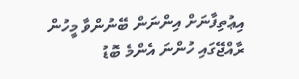އިޢުތިފާނަށް އިންނަން ބޭނުންވާ މީހުން ރާއްޖޭގައި ހުންނަ އެންމެ ބޮޑު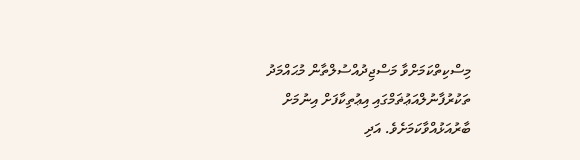މިސްކިތްކަމަށްވާ މަސްޖިދުއްސުލްތާން މުޙައްމަދު ތަކުރުފާނުލްއަޢުޡަމްގައި އިޢުތިކާފަށް އިނުމަށް ބާރުއަޅުއްވާކަމަށެވެ. އަދި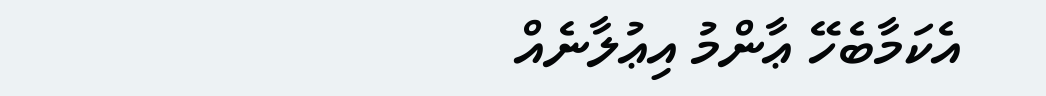އެކަމާބެހޭ ޢާންމު އިޢުލާނެއް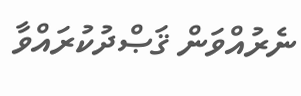ނެރުއްވަން ޤަޞްދުކުރައްވާ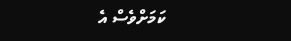ކަމަށްވެސް އެ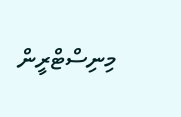މިނިސްޓްރީން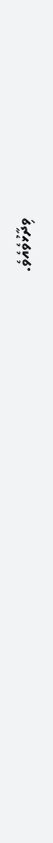ވިދާޅުވެއެވެ.